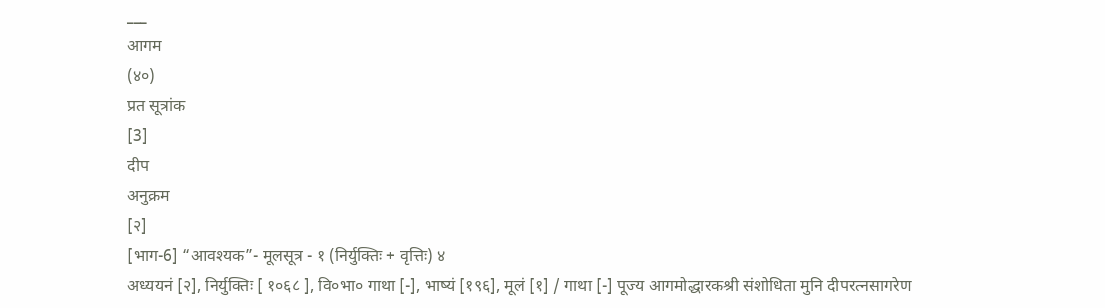___
आगम
(४०)
प्रत सूत्रांक
[3]
दीप
अनुक्रम
[२]
[भाग-6] “आवश्यक”- मूलसूत्र - १ (निर्युक्तिः + वृत्तिः) ४
अध्ययनं [२], निर्युक्तिः [ १०६८ ], वि०भा० गाथा [-], भाष्यं [१९६], मूलं [१] / गाथा [-] पूज्य आगमोद्धारकश्री संशोधिता मुनि दीपरत्नसागरेण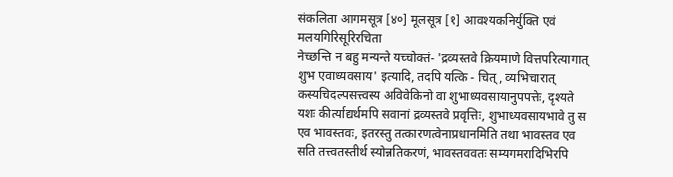संकलिता आगमसूत्र [४०] मूलसूत्र [१] आवश्यकनिर्युक्ति एवं मलयगिरिसूरिरचिता
नेच्छन्ति न बहु मन्यन्ते यच्चोक्तं- 'द्रव्यस्तवे क्रियमाणे वित्तपरित्यागात् शुभ एवाध्यवसाय' इत्यादि, तदपि यत्कि - चित्, व्यभिचारात् कस्यचिदल्पसत्त्वस्य अविवेकिनो वा शुभाध्यवसायानुपपत्तेः, दृश्यते यशः कीर्त्याद्यर्थमपि सवानां द्रव्यस्तवे प्रवृत्तिः, शुभाध्यवसायभावे तु स एव भावस्तवः, इतरस्तु तत्कारणत्वेनाप्रधानमिति तथा भावस्तव एव सति तत्त्वतस्तीर्थ स्योन्नतिकरणं, भावस्तववतः सम्यगमरादिभिरपि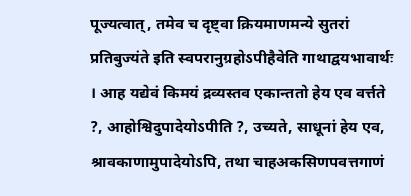पूज्यत्वात्, तमेव च दृष्ट्वा क्रियमाणमन्ये सुतरां प्रतिबुज्यंते इति स्वपरानुग्रहोऽपीहैवेति गाथाद्वयभावार्थः । आह यद्येवं किमयं द्रव्यस्तव एकान्ततो हेय एव वर्त्तते ?, आहोश्विदुपादेयोऽपीति ?, उच्यते, साधूनां हेय एव, श्रावकाणामुपादेयोऽपि, तथा चाहअकसिणपवत्तगाणं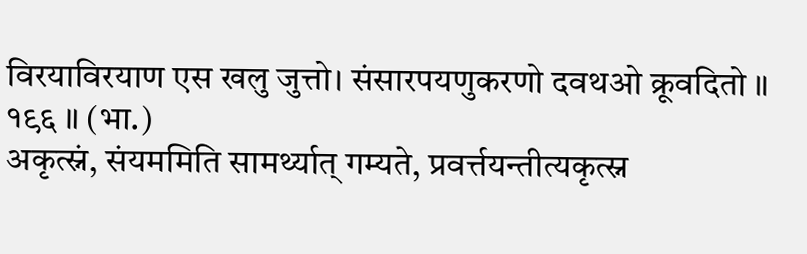विरयाविरयाण एस खलु जुत्तो। संसारपयणुकरणो दवथओ क्रूवदितो ॥ १९६ ॥ (भा.)
अकृत्स्नं, संयममिति सामर्थ्यात् गम्यते, प्रवर्त्तयन्तीत्यकृत्स्न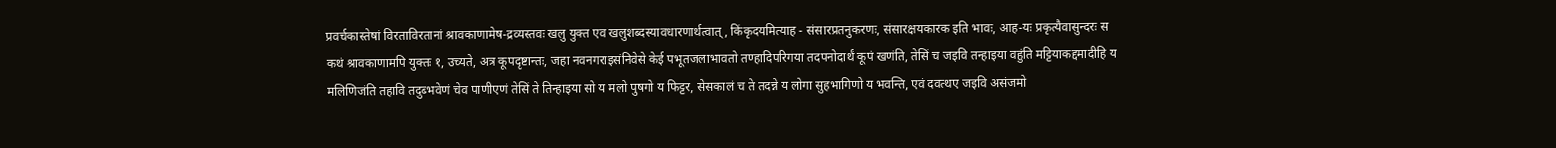प्रवर्चकास्तेषां विरताविरतानां श्रावकाणामेष-द्रव्यस्तवः खलु युक्त एव खलुशब्दस्यावधारणार्थत्वात्, किंकृदयमित्याह - संसारप्रतनुकरणः, संसारक्षयकारक इति भावः, आह-यः प्रकृत्यैवासुन्दरः स कथं श्रावकाणामपि युक्तः १, उच्यते, अत्र कूपदृष्टान्तः, जहा नवनगराइसंनिवेसे केई पभूतजलाभावतो तण्हादिपरिगया तदपनोदार्थं कूपं खणंति, तेसिं च जइवि तन्हाइया वहुंति मट्टियाकद्दमादीहि य मलिणिजंति तहावि तदुब्भवेणं चेव पाणीएणं तेसिं ते तिन्हाइया सो य मलो पुषगो य फिट्टर, सेसकालं च ते तदन्ने य लोगा सुहभागिणो य भवन्ति, एवं दवत्थए जइवि असंजमो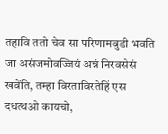तहावि ततो चेव सा परिणामबुडी भवति जा असंजमोवज्जियं अन्नं निरवसेसं खवेंति, तम्हा विरताविरतेहिं एस दधत्थओ कायचो,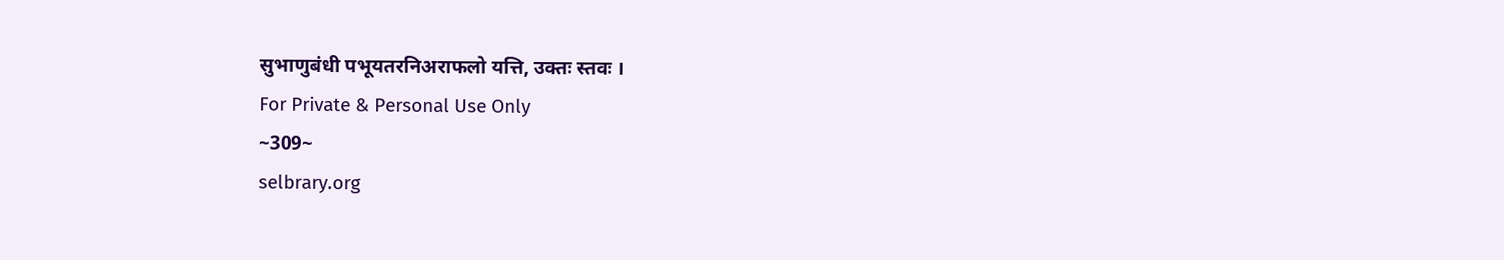सुभाणुबंधी पभूयतरनिअराफलो यत्ति, उक्तः स्तवः ।
For Private & Personal Use Only
~309~
selbrary.org